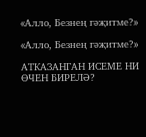«Алло, Безнең гәҗитме?»

«Алло, Безнең гәҗитме?»

АТКАЗАНГАН ИСЕМЕ НИ ӨЧЕН БИРЕЛӘ?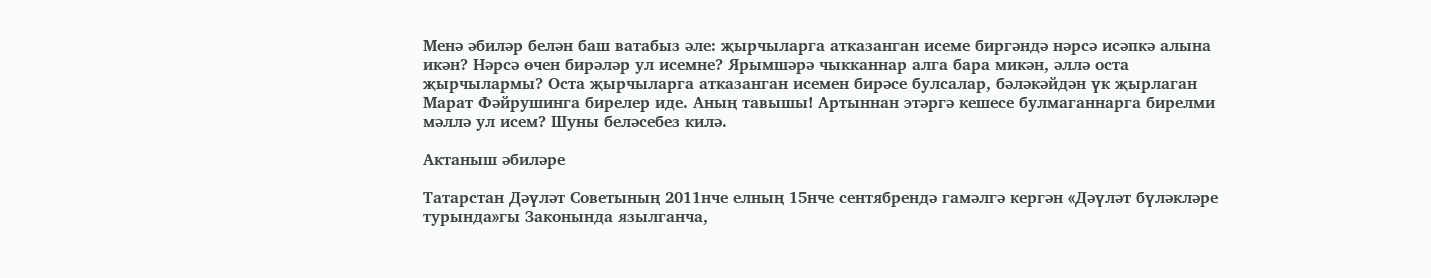Менә әбиләр белән баш ватабыз әле: җырчыларга атказанган исеме биргәндә нәрсә исәпкә алына икән? Нәрсә өчен бирәләр ул исемне? Ярымшәрә чыкканнар алга бара микән, әллә оста җырчылармы? Оста җырчыларга атказанган исемен бирәсе булсалар, бәләкәйдән үк җырлаган Марат Фәйрушинга бирелер иде. Аның тавышы! Артыннан этәргә кешесе булмаганнарга бирелми мәллә ул исем? Шуны беләсебез килә.

Актаныш әбиләре

Татарстан Дәүләт Советының 2011нче елның 15нче сентябрендә гамәлгә кергән «Дәүләт бүләкләре турында»гы Законында язылганча,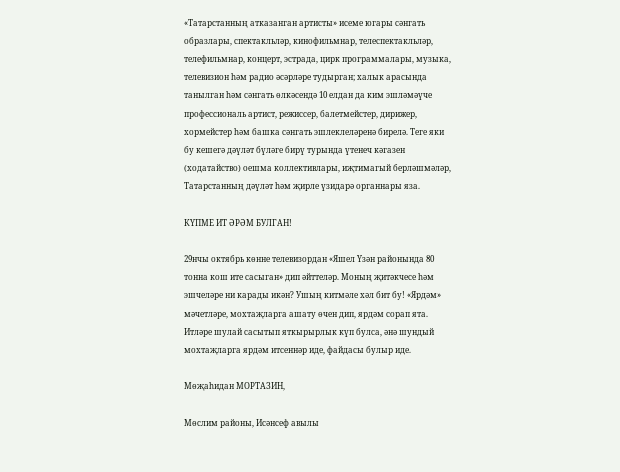«Татарстанның атказанган артисты» исеме югары сәнгать образлары, спектакльләр, кинофильмнар, телеспектакльләр, телефильмнар, концерт, эстрада, цирк программалары, музыка, телевизион һәм радио әсәрләре тудырган; халык арасында танылган һәм сәнгать өлкәсендә 10 елдан да ким эшләмәүче профессиональ артист, режиссер, балетмейстер, дирижер, хормейстер һәм башка сәнгать эшлеклеләренә бирелә. Теге яки бу кешегә дәүләт бүләге бирү турында үтенеч кәгазен (ходатайство) оешма коллективлары, иҗтимагый берләшмәләр, Татарстанның дәүләт һәм җирле үзидарә органнары яза.

КҮПМЕ ИТ ӘРӘМ БУЛГАН!

29нчы октябрь көнне телевизордан «Яшел Үзән районында 80 тонна кош ите сасыган» дип әйттеләр. Моның җитәкчесе һәм эшчеләре ни карады икән? Ушың китмәле хәл бит бу! «Ярдәм» мәчетләре, мохтаҗларга ашату өчен дип, ярдәм сорап ята. Итләре шулай сасытып яткырырлык күп булса, әнә шундый мохтаҗларга ярдәм итсеннәр иде, файдасы булыр иде.

Мөҗаһидан МОРТАЗИН,

Мөслим районы, Исәнсеф авылы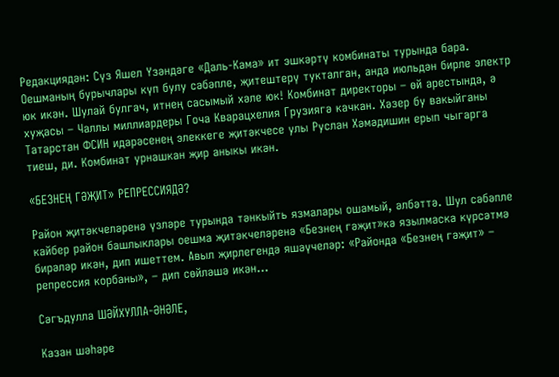Редакциядән: Сүз Яшел Үзәндәге «Даль-Кама» ит эшкәртү комбинаты турында бара. Оешманың бурычлары күп булу сәбәпле, җитештерү тукталган, анда июльдән бирле электр юк икән. Шулай булгач, итнең сасымый хәле юк! Комбинат директоры – өй арестында, ә хуҗасы – Чаллы миллиардеры Гоча Кварацхелия Грузиягә качкан. Хәзер бу вакыйганы Татарстан ФСИН идарәсенең элеккеге җитәкчесе улы Руслан Хәмәдишин ерып чыгарга тиеш, ди. Комбинат урнашкан җир аныкы икән.

«БЕЗНЕҢ ГӘҖИТ» РЕПРЕССИЯДӘ?

Район җитәкчеләренә үзләре турында тәнкыйть язмалары ошамый, әлбәттә. Шул сәбәпле кайбер район башлыклары оешма җитәкчеләренә «Безнең гәҗит»кә язылмаска күрсәтмә бирәләр икән, дип ишеттем. Авыл җирлегендә яшәүчеләр: «Районда «Безнең гәҗит» – репрессия корбаны», – дип сөйләшә икән…

Сәгъдулла ШӘЙХУЛЛА-ӘНӘЛЕ,

Казан шәһәре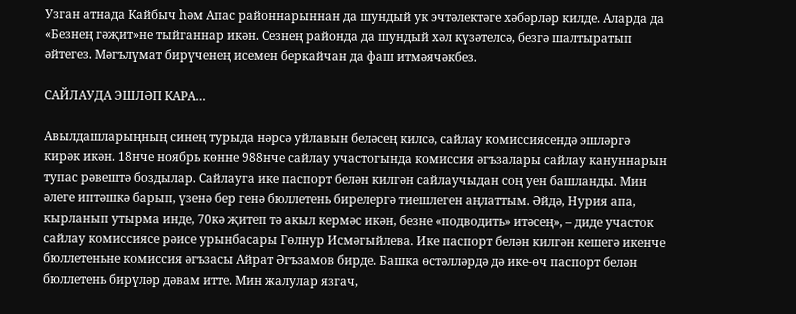Узган атнада Кайбыч һәм Апас районнарыннан да шундый ук эчтәлектәге хәбәрләр килде. Аларда да «Безнең гәҗит»не тыйганнар икән. Сезнең районда да шундый хәл күзәтелсә, безгә шалтыратып әйтегез. Мәгълүмат бирүченең исемен беркайчан да фаш итмәячәкбез.

САЙЛАУДА ЭШЛӘП КАРА…

Авылдашларыңның синең турыда нәрсә уйлавын беләсең килсә, сайлау комиссиясендә эшләргә кирәк икән. 18нче ноябрь көнне 988нче сайлау участогында комиссия әгъзалары сайлау кануннарын тупас рәвештә боздылар. Сайлауга ике паспорт белән килгән сайлаучыдан соң уен башланды. Мин әлеге иптәшкә барып, үзенә бер генә бюллетень бирелергә тиешлеген аңлаттым. Әйдә, Нурия апа, кырланып утырма инде, 70кә җитеп тә акыл кермәс икән, безне «подводить» итәсең», – диде участок сайлау комиссиясе рәисе урынбасары Гөлнур Исмәгыйлева. Ике паспорт белән килгән кешегә икенче бюллетеньне комиссия әгъзасы Айрат Әгъзамов бирде. Башка өстәлләрдә дә ике-өч паспорт белән бюллетень бирүләр дәвам итте. Мин жалулар язгач,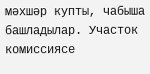мәхшәр купты, чабыша башладылар. Участок комиссиясе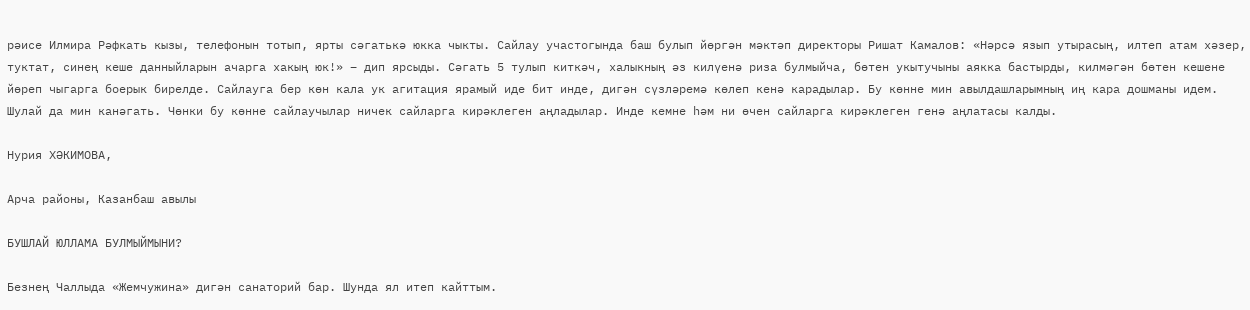рәисе Илмира Рәфкать кызы, телефонын тотып, ярты сәгатькә юкка чыкты. Сайлау участогында баш булып йөргән мәктәп директоры Ришат Камалов: «Нәрсә язып утырасың, илтеп атам хәзер, туктат, синең кеше данныйларын ачарга хакың юк!» – дип ярсыды. Сәгать 5 тулып киткәч, халыкның әз килүенә риза булмыйча, бөтен укытучыны аякка бастырды, килмәгән бөтен кешене йөреп чыгарга боерык бирелде. Сайлауга бер көн кала ук агитация ярамый иде бит инде, дигән сүзләремә көлеп кенә карадылар. Бу көнне мин авылдашларымның иң кара дошманы идем. Шулай да мин канәгать. Чөнки бу көнне сайлаучылар ничек сайларга кирәклеген аңладылар. Инде кемне һәм ни өчен сайларга кирәклеген генә аңлатасы калды.

Нурия ХӘКИМОВА,

Арча районы, Казанбаш авылы

БУШЛАЙ ЮЛЛАМА БУЛМЫЙМЫНИ?

Безнең Чаллыда «Жемчужина» дигән санаторий бар. Шунда ял итеп кайттым.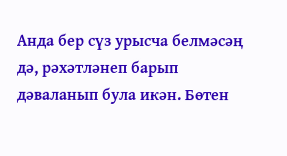Анда бер сүз урысча белмәсәң дә, рәхәтләнеп барып дәваланып була икән. Бөтен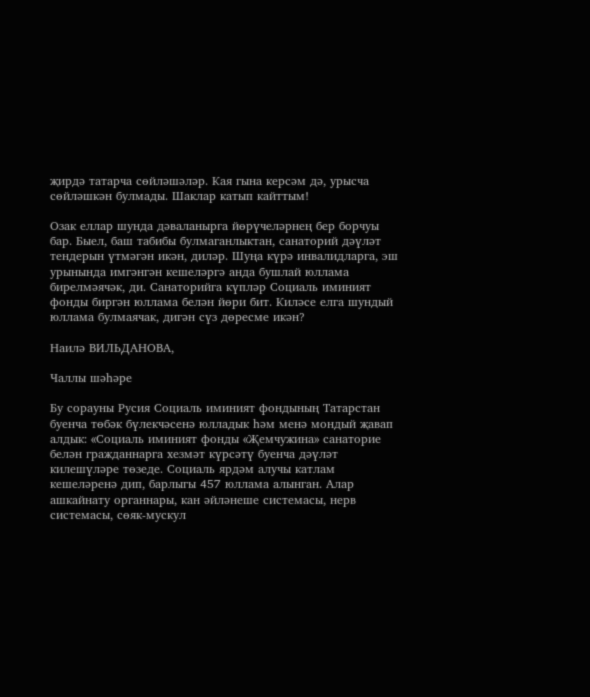җирдә татарча сөйләшәләр. Кая гына керсәм дә, урысча сөйләшкән булмады. Шаклар катып кайттым!

Озак еллар шунда дәваланырга йөрүчеләрнең бер борчуы бар. Быел, баш табибы булмаганлыктан, санаторий дәүләт тендерын үтмәгән икән, диләр. Шуңа күрә инвалидларга, эш урынында имгәнгән кешеләргә анда бушлай юллама бирелмәячәк, ди. Санаторийга күпләр Социаль иминият фонды биргән юллама белән йөри бит. Киләсе елга шундый юллама булмаячак, дигән сүз дөресме икән?

Наилә ВИЛЬДАНОВА,

Чаллы шәһәре

Бу сорауны Русия Социаль иминият фондының Татарстан буенча төбәк бүлекчәсенә юлладык һәм менә мондый җавап алдык: «Социаль иминият фонды «Җемчужина» санаторие белән гражданнарга хезмәт күрсәтү буенча дәүләт килешүләре төзеде. Социаль ярдәм алучы катлам кешеләренә дип, барлыгы 457 юллама алынган. Алар ашкайнату органнары, кан әйләнеше системасы, нерв системасы, сөяк-мускул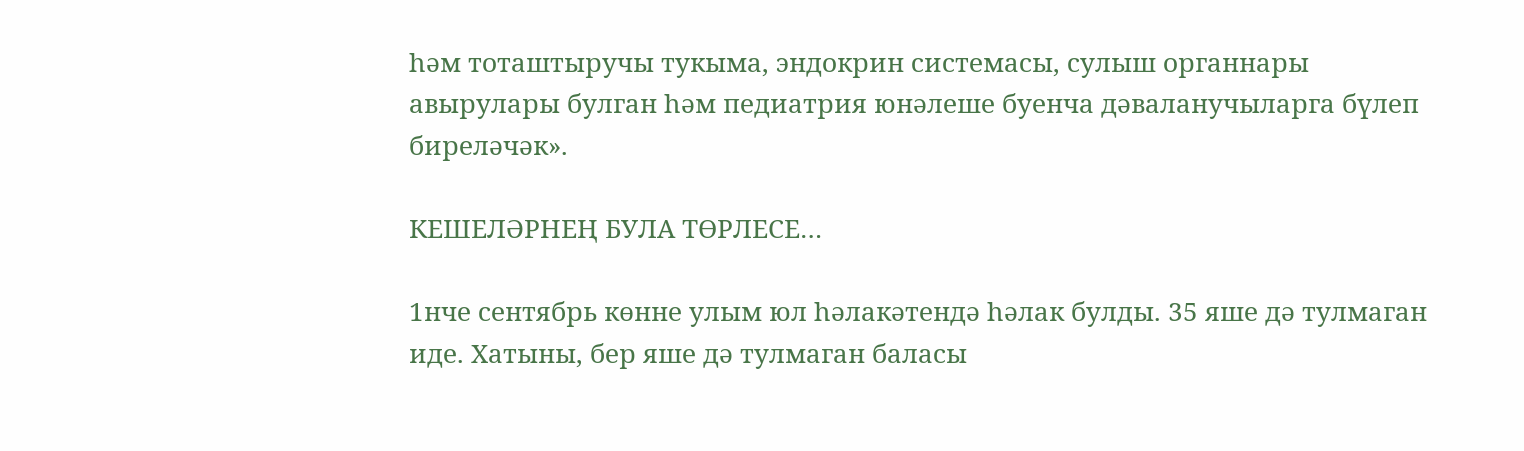һәм тоташтыручы тукыма, эндокрин системасы, сулыш органнары авырулары булган һәм педиатрия юнәлеше буенча дәваланучыларга бүлеп биреләчәк».

КЕШЕЛӘРНЕҢ БУЛА ТӨРЛЕСЕ…

1нче сентябрь көнне улым юл һәлакәтендә һәлак булды. 35 яше дә тулмаган иде. Хатыны, бер яше дә тулмаган баласы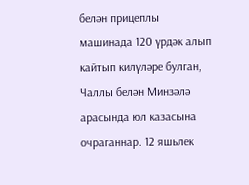белән прицеплы машинада 120 үрдәк алып кайтып килүләре булган, Чаллы белән Минзәлә арасында юл казасына очраганнар. 12 яшьлек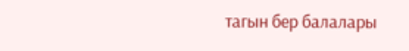тагын бер балалары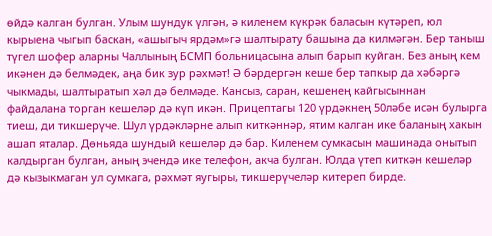өйдә калган булган. Улым шундук үлгән, ә киленем күкрәк баласын күтәреп, юл кырыена чыгып баскан, «ашыгыч ярдәм»гә шалтырату башына да килмәгән. Бер таныш түгел шофер аларны Чаллының БСМП больницасына алып барып куйган. Без аның кем икәнен дә белмәдек, аңа бик зур рәхмәт! Ә бәрдергән кеше бер тапкыр да хәбәргә чыкмады, шалтыратып хәл дә белмәде. Кансыз, саран, кешенең кайгысыннан файдалана торган кешеләр дә күп икән. Прицептагы 120 үрдәкнең 50ләбе исән булырга тиеш, ди тикшерүче. Шул үрдәкләрне алып киткәннәр, ятим калган ике баланың хакын ашап яталар. Дөньяда шундый кешеләр дә бар. Киленем сумкасын машинада онытып калдырган булган, аның эчендә ике телефон, акча булган. Юлда үтеп киткән кешеләр дә кызыкмаган ул сумкага, рәхмәт яугыры, тикшерүчеләр китереп бирде.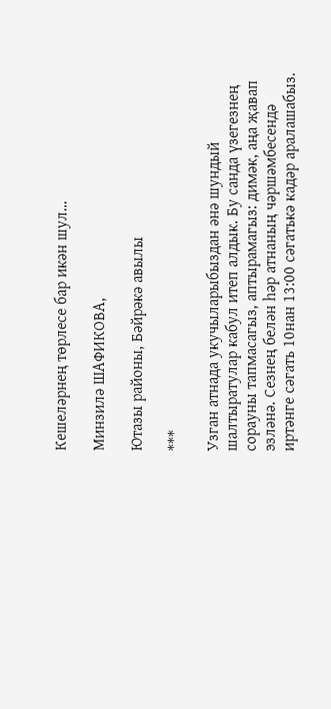Кешеләрнең төрлесе бар икән шул…

Минзилә ШАФИКОВА,

Ютазы районы, Бәйрәкә авылы

***

Узган атнада укучыларыбыздан әнә шундый шалтыратулар кабул итеп алдык. Бу санда үзегезнең сорауны тапмасагыз, аптырамагыз: димәк, аңа җавап эзләнә. Сезнең белән һәр атнаның чәршәмбесендә иртәнге сәгать 10нан 13:00 сәгатькә кадәр аралашабыз.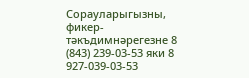Сорауларыгызны, фикер-тәкъдимнәрегезне 8 (843) 239-03-53 яки 8 927-039-03-53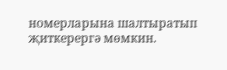номерларына шалтыратып җиткерергә мөмкин.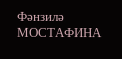Фәнзилә МОСТАФИНА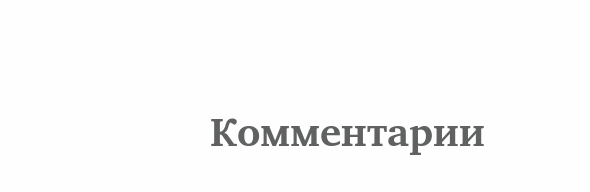Комментарии